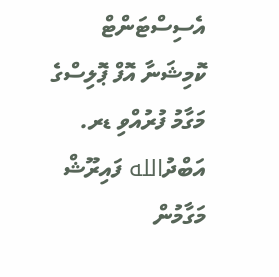އެސިސްޓަންޓް ކޮމިޝަނާ އޮފް ޕޮލިސްގެ މަގާމު ފުރުއްވި ޑރ. އަބްދުالله ފައިރޫޝް މަގާމުން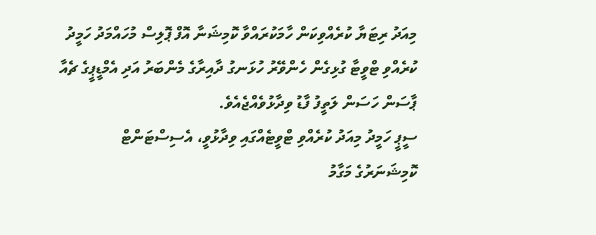މިއަދު ރިޓަޔާ ކުރެއްވިކަން ހާމަކުރައްވާ ކޮމިޝަނާ އޮފް ޕޮލިސް މުހައްމަދު ހަމީދު ކުރެއްވި ޓްވީޓާ ގުޅިގެން ހެންވޭރު ހުޅަނގު ދާއިރާގެ މެންބަރު އަދި އެމްޑީޕީގެ ޗެއާ ޕާސަން ހަސަން ލަތީފު ފާޑު ވިދާޅުވެއްޖެއެވެ.
ސީޕީ ހަމީދު މިއަދު ކުރެއްވި ޓްވީޓެއްގައި ވިދާޅުވީ، އެސިސްޓަންޓް ކޮމިޝަނަރުގެ މަގާމު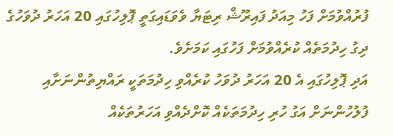ފުރުއްވުމަށް ފަހު މިއަދު ފައިރޫޝް ރިޓަޔާ ވެވަޑައިގަތީ ޕޮލިހުގައި 20 އަހަރު ދުވަހުގެ ދިގު ހިދުމަތެއް ކުރެއްވުމަށް ފަހުގައި ކަމަށެވެ.
އަދި ޕޮލިހުގައި އެ 20 އަހަރު ދުވަހު ކުރެއްވި ހިދުމަތަކީ ރައްޔިތުންނަށާއި ފުލުހުންނަށް އަގު ހުރި ހިދުމަތަކެއް ކޮށްދެއްވި އަހަރުތަކެއް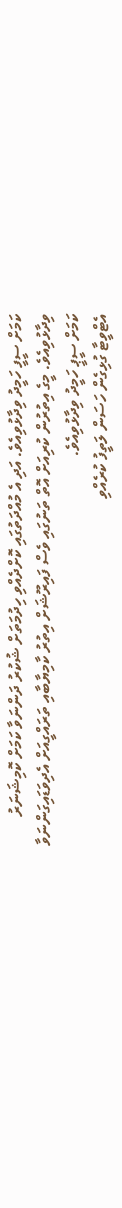ކަމަށް ސީފީ ހަމީދު ވިދާޅުވިއެވެ. އަދި އެ މުއްދަތުގައި ކޮށްދެއްވި ހިދުމަތަށް ޝުކުރު ދަންނަވާ ކަމަށް ކޮމިޝަނަރު ވިދާޅުވިއެވެ. މީގެ އިތުރުން ކުރިއަށް އޮތް ތަނުގައި ވެސް ފައިރޫޝަށް އިތުރު ކާމިޔާބާއި ތަރައްގީއަށް އެދިވަޑައިގަންނަވާ ކަމަށް ސީޕީ ހަމީދު ވިދާޅުވިއެވެ.
އެޓްވީޓާ ގުޅިގެން ހަސަން ލަތީފު ކުރެއްވި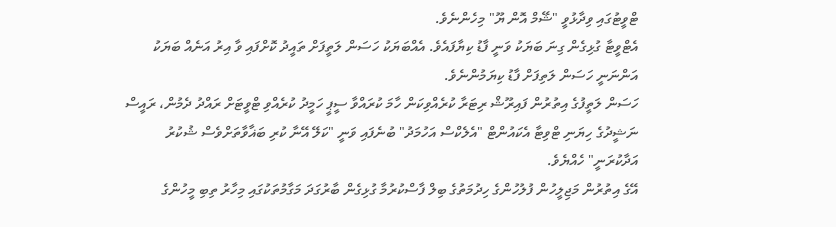ޓްވީޓުގައި ވިދާޅުވީ "ޝޭމް އޮން ޔޫ" މިހެންނެވެ.
އެޓްވީޓާ ގުޅިގެން ގިނަ ބަޔަކު ވަނީ ފާޑު ކިޔާފައެވެ. އެއްބަޔަކު ހަސަން ލަތީފަށް ތައީދު ކޮށްފައި ވާ އިރު އަނެއް ބަޔަކު އަންނަނީ ހަސަން ލަތިފަށް ފާޑު ކިޔަމުންނެވެ.
ހަސަން ލަތީފުގެ އިތުރުން ފައިރޫޝް ރިޓަރާ ކުރެއްވިކަން ހާމަ ކުރައްވާ ސީޕީ ހަމީދު ކުރެއްވި ޓްވީޓަށް ރައްދު ދެމުން، ރައީސް ނަޝީދުގެ ހިޔަނި ޓްވިޓާ އެކައުންޓް "އެލެކްސް އަހުމަދު" ބުނެފައި ވަނީ "ކަލޭ އޭނާ ކުރި ބަޣާވާތަށްވެސް ޝުކުރު އަދާކުރަނީ" ހެއްޔެވެ.
އޭގެ އިތުރުން މަޖިލީހުން ފުލުހުންގެ ހިދުމަތުގެ ބިލް ފާސްކުރުމާ ގުޅިގެން ބާރުގަދަ މަގާމުތަކުގައި މިހާރު ތިބި މީހުންގެ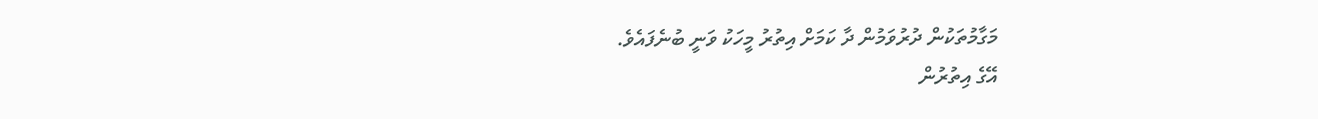މަގާމުތަކުން ދުރުވަމުން ދާ ކަމަށް އިތުރު މީހަކު ވަނީ ބުނެފައެވެ.
އޭގެ އިތުރުން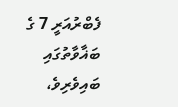ފެބްރުއަރީ 7 ގެ ބަޣާވާތުގައި ބައިވެރިވެ،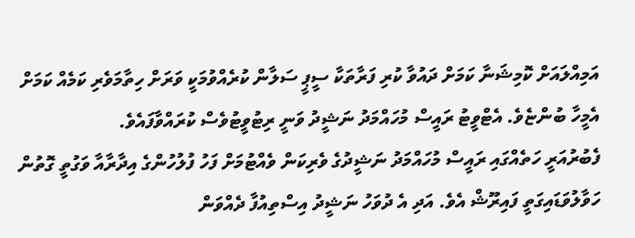އަމިއްލައަށް ކޮމިޝަނާ ކަމަށް ދައުވާ ކުރި ފަރާތަކާ ސީޕީ ސަލާން ކުރެއްވުމަކީ ވަރަށް ހިތާމަވެރި ކަމެއް ކަމަށް އެމީހާ ބުންޏެވެ. އެޓްވީޓު ރައީސް މުހައްމަދު ނަޝީދު ވަނީ ރިޓުވީޓުވެސް ކުރައްވާފައެވެ.
ފެބުރުއަރީ ހަތެއްގައި ރައީސް މުހައްމަދު ނަޝީދުގެ ވެރިކަން ވެއްޓުމަށް ފަހު ފުލުހުންގެ އިދާރާއާ ވަގުތީ ގޮތުން ހަވާލުވަޑައިގަތީ ފައިރޫޝް އެވެ. އަދި އެ ދުވަހު ނަޝީދު އިސްތިއުފާ ދެއްވަން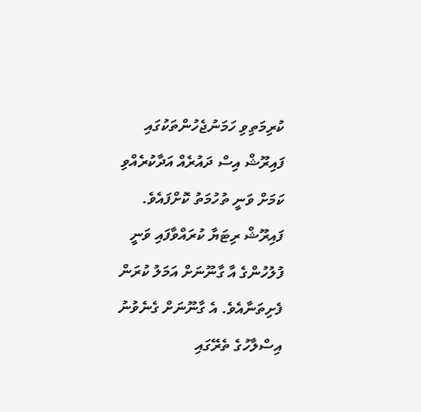ކުރިމަތިވި ހަމަނުޖެހުންތަކުގައި ފައިރޫޝް އިސް ދައުރެއް އަދާކުރެއްވި ކަމަށް ވަނީ ތުހުމަތު ކޮށްފައެވެ.
ފައިރޫޝް ރިޓަޔާ ކުރައްވާފައި ވަނީ ފުލުހުންގެ އާ ގާނޫނަށް އަމަލު ކުރަން ފެށިތަނާއެވެ. އެ ގާނޫނަށް ގެނެވުނު އިސްލާހުގެ ތެރޭގައި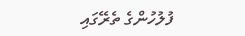ފުލުހުންގެ ތެރޭގައި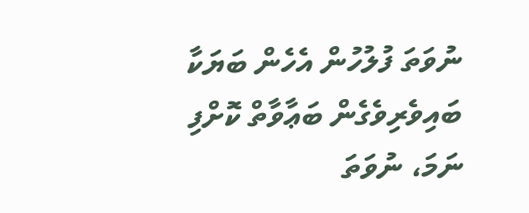ނުވަތަ ފުލުހުން އެހެން ބަޔަކާ ބައިވެރިވެގެން ބަޢާވާތް ކޮށްފި ނަމަ، ނުވަތަ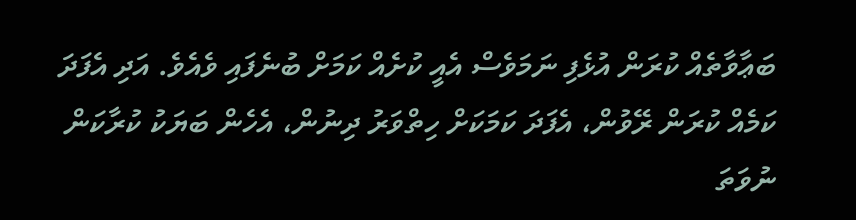ބަޢާވާތެއް ކުރަން އުޅެފި ނަމަވެސް އެއީ ކުށެއް ކަމަށް ބުނެފައި ވެއެވެ. އަދި އެފަދަ ކަމެއް ކުރަން ރޭވުން، އެފަދަ ކަމަކަށް ހިތްވަރު ދިނުން، އެހެން ބަޔަކު ކުރާކަން ނުވަތަ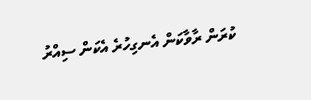ކުރަން ރާވާކަން އެނގިހުރެ އެކަން ސިއްރު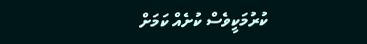ކުރުމަކީވެސް ކުށެއް ކަމަށް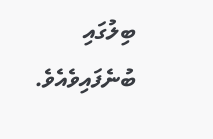ބިލުގައި ބުނެފައިވެއެވެ.